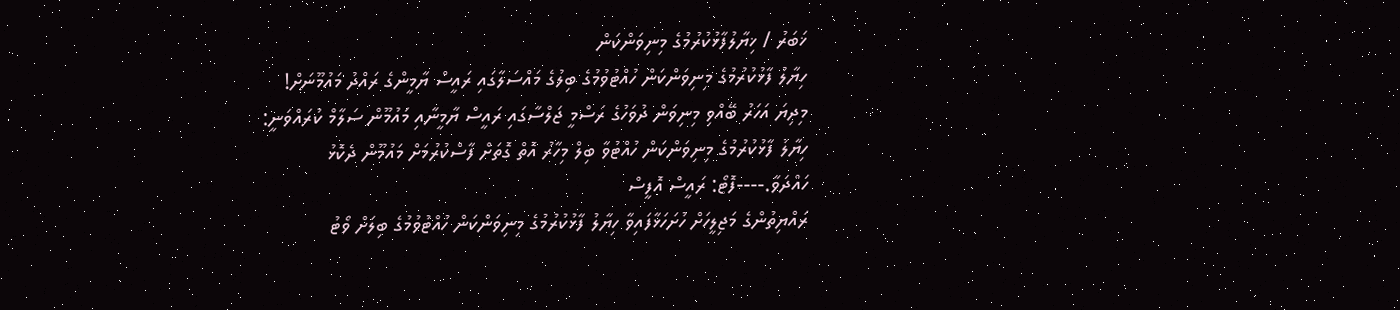ޚަބަރު / ޚިޔާލުފާޅުކުރުމުގެ މިނިވަންކަން
ހިޔާލު ފާޅުކުރުމުގެ މިނިވަންކަން ހުއްޓުވުމުގެ ބިލުގެ މައްސަލާގައި ރައީސް ޔާމީންގެ ރައްދު މައުމޫނަށް!
މިދިޔަ އަހަރު ބޭއްވި މިނިވަން ދުވަހުގެ ރަސްމީ ޖަލްސާގައި ރައީސް ޔާމީނާއި މައުމޫން ސަލާމް ކުރައްވަނީ: ހިޔާލު ފާޅުކުރުމުގެ މިނިވަންކަން ހުއްޓުވާ ބިލް މިހާރު އޮތް ގޮތަށް ފާސްކުރުމަށް މައުމޫން ދެކޮޅު ހައްދަވާ.----ފޮޓޯ: ރައީސް އޮފީސް
ރައްޔިތުންގެ މަޖިލީހަށް ހުށަހަޅާފައިވާ ހިޔާލު ފާޅުކުރުމުގެ މިނިވަންކަން ހުއްޓުވުމުގެ ބިލަށް ވޯޓު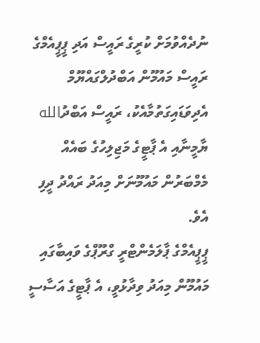ނުދެއްވުމަށް ކުރީގެ ރައީސް އަދި ޕީޕީއެމްގެ ރައީސް މައުމޫން އަބްދުލްގައްޔޫމް އެދިވަޑައިގަތުމާއެކު، ރައީސް އަބްދުالله ޔާމީނާއި އެ ޕާޓީގެ މަޖިލިހުގެ ބައެއް މެމްބަރުން މައުމޫނަށް މިއަދު ރައްދު ދީފި އެވެ.
ޕީޕީއެމްގެ ޕާލަމެންޓްރީ ގްރޫޕްގެ ވައިބާގައި މައުމޫން މިއަދު ވިދާޅުވީ، އެ ޕާޓީގެ އަސާސީ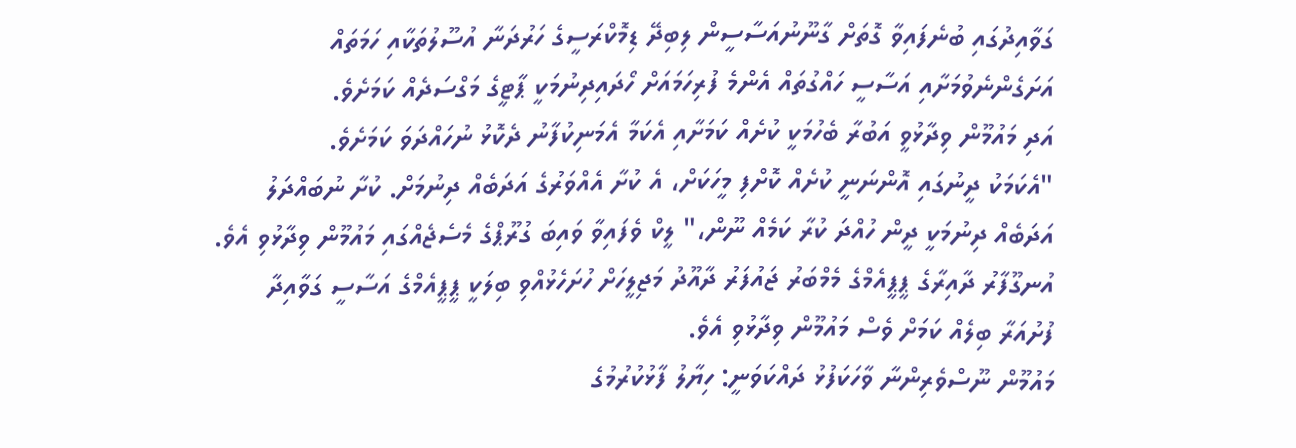ގަވާއިދުގައި ބުނެފައިވާ ގޮތަށް ގާނޫނުއަސާސީން ލިބިދޭ ޑިމޮކްރަސީގެ ހަރުދަނާ އުސޫލުތަކާއި ހަމަތައް އަށަގެންނެވުމަށާއި އަސާސީ ހައްގުތައް އެންމެ ފުރިހަމައަށް ހޯދައިދިނުމަކީ ޕާޓީގެ މަގްސަދެއް ކަމަށެވެ.
އަދި މައުމޫން ވިދާޅުވީ އަބުރާ ބެހުމަކީ ކުށެއް ކަމަށާއި އެކަމާ އެމަނިކުފާނު ދެކޮޅު ނުހައްދަވަ ކަމަށެވެ.
"އެކަމަކު ދީނުގައި އޮންނަނީ ކުށެއް ކޮށްފި މީހަކަށް، އެ ކުށާ އެއްވަރުގެ އަދަބެއް ދިނުމަށް. ކުށާ ނުބައްދަލު އަދަބެއް ދިނުމަކީ ދީން ހުއްދަ ކުރާ ކަމެއް ނޫން،" ލީކް ވެފައިވާ ވައިބަ ގުރޫޕްގެ މެސެޖެއްގައި މައުމޫން ވިދާޅުވި އެވެ.
އުނގޫފާރު ދާއިރާގެ ޕީޕީއެމްގެ މެމްބަރު ޖައުފަރު ދާއޫދު މަޖިލީހަށް ހުށަހެޅުއްވި ބިލަކީ ޕީޕީއެމްގެ އަސާސީ ގަވާއިދާ ފުށުއަރާ ބިލެއް ކަމަށް ވެސް މައުމޫން ވިދާޅުވި އެވެ.
މައުމޫން ނޫސްވެރިންނާ ވާހަކަފުޅު ދައްކަވަނީ: ހިޔާލު ފާޅުކުރުމުގެ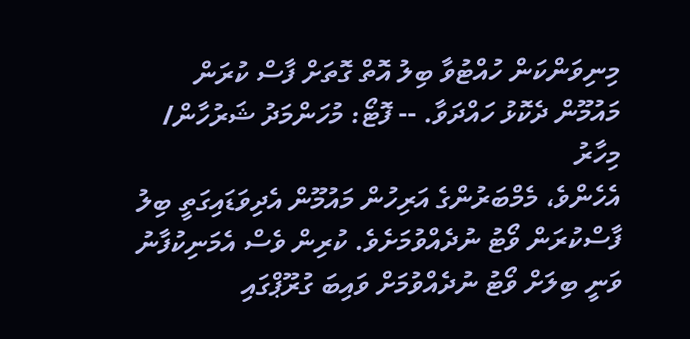މިނިވަންކަން ހުއްޓުވާ ބިލު އޮތް ގޮތަށް ފާސް ކުރަން މައުމޫން ދެކޮޅު ހައްދަވާ. -- ފޮޓޯ: މުހަންމަދު ޝަރުހާން/ މިހާރު
އެހެންވެ، މެމްބަރުންގެ އަރިހުން މައުމޫން އެދިވަޑައިގަތީ ބިލު ފާސްކުރަން ވޯޓު ނުދެއްވުމަށެވެ. ކުރިން ވެސް އެމަނިކުފާނު ވަނީ ބިލަށް ވޯޓު ނުދެއްވުމަށް ވައިބަ ގުރޫޕްގައި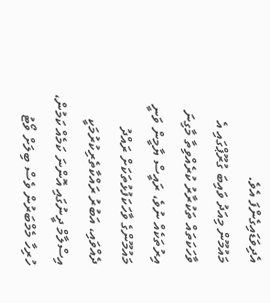އެދިވަޑައިގެންފަ އެވެ.
މައުމޫން މިއަދު ވައިބަ ގުރޫޕްގައި އެ ވާހަކަތައް ތަކުރާރު ކުރެއްވިތާ މާގިނަ އިރުތަކެއް ނުވެ، ރައީސް ޔާމީން ވަނީ މައުމޫންގެ ވާހަކަފުޅުތަކަށް ރައްދު ދެއްވައި، އަބުރު ރައްކާތެރިކުރުމަކީ އިސްލާމް ދީނުގައި އޮންނަ ކަމެއް ކަމުން، ހުރިހާ މެމްބަރުން ވެސް ބިލަށް ވޯޓު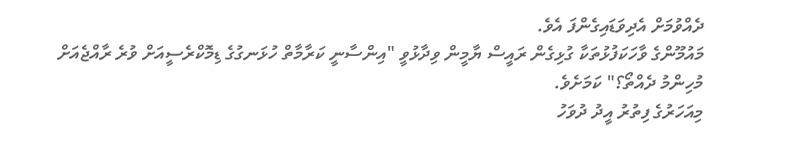ދެއްވުމަށް އެދިވަޑައިގެންފަ އެވެ.
މައުމޫންގެ ވާހަކަފުޅުތަކާ ގުޅިގެން ރައީސް ޔާމީން ވިދާޅުވީ "އިންސާނީ ކަރާމާތް ހުޅަނގުގެ ޑިމޮކްރެސީއަށް ވުރެ ރާއްޖެއަށް މުހިންމު ދެއްތޯ؟" ކަމަށެވެ.
މިއަހަރުގެ ފިތުރު އީދު ދުވަހު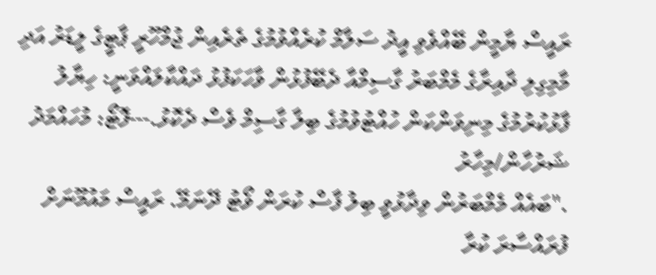ރައީސް ޔާމީން ބޭއްވެވި އީދު ސަލާމް ކުރެއްވުމުގެ ތެރެއިން ޖުމްހޫރީ ޕާޓީގެ ލީޑަރު އަދި މާމިގިލި ދާއިރާގެ މެމްބަރު ގާސިމްއާ ދެބޭފުޅުން ވާހަކަފުޅު ދައްކާލައްވަނީ: ހިޔާލު ފާޅުކުރުމުގެ މިނިވަންކަން ހުއްޓުވުމުގެ ބިލާ ގާސިމް ވެސް ދެކޮޅު.---ފޮޓޯ: މުހައްމަދު ޝަރުހާން/މިހާރު
."ބައެއް މެމްބަރުން ވިދާޅުވީ ބިލު ފާސް ކުރަން ވޯޓު ދޭނަމޭ. ރައީސް މައުމޫނަށް ފުރައްސާރަ ކުރާ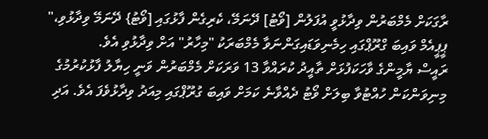ރާގަކަށް މެމްބަރުން ވިދާޅުވީ އުފަލުން [ވޯޓު] ދޭނަމޭ، ކެރިގެން ފާޅުގައި [ވޯޓު} ދޭނަމޭ ވިދާޅުވި،" ޕީޕީއެމް ވައިބަ ގްރޫޕްގައި ހިމެނިވަޑައިގަންނަވާ މެމްބަރަކު "މިހާރު" އަށް ވިދާޅުވި އެވެ.
ރައީސް ޔާމީންގެ ވާހަކަފުޅަށް ތާއީދު ކުރައްވާ 13 ވަރަކަށް މެމްބަރުން ވަނީ ހިޔާލު ފާޅުކުރުމުގެ މިނިވަންކަން ހުއްޓުވާ ބިލަށް ވޯޓު ދެއްވާނެ ކަމަށް ވައިބަ ގުރޫޕްގައި މިއަދު ވިދާޅުވެފަ އެވެ. އަދި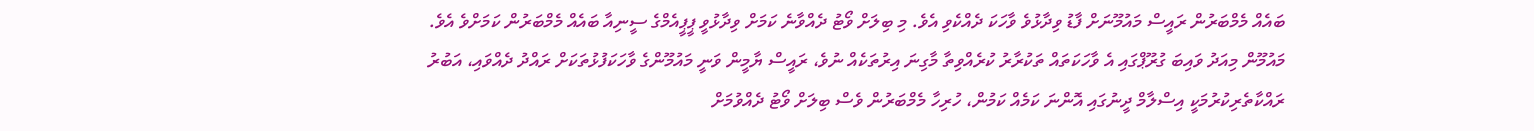ބައެއް މެމްބަރުން ރައީސް މައުމޫނަށް ފާޑު ވިދާޅުވެ ވާހަކަ ދެއްކެވި އެވެ. މި ބިލަށް ވޯޓު ދެއްވާނެ ކަމަށް ވިދާޅުވީ ޕީޕީއެމްގެ ސީނިއާ ބައެއް މެމްބަރުން ކަމަށްވެ އެވެ.
މައުމޫން މިއަދު ވައިބަ ގުރޫޕްގައި އެ ވާހަކަތައް ތަކުރާރު ކުރެއްވިތާ މާގިނަ އިރުތަކެއް ނުވެ، ރައީސް ޔާމީން ވަނީ މައުމޫންގެ ވާހަކަފުޅުތަކަށް ރައްދު ދެއްވައި، އަބުރު ރައްކާތެރިކުރުމަކީ އިސްލާމް ދީނުގައި އޮންނަ ކަމެއް ކަމުން، ހުރިހާ މެމްބަރުން ވެސް ބިލަށް ވޯޓު ދެއްވުމަށް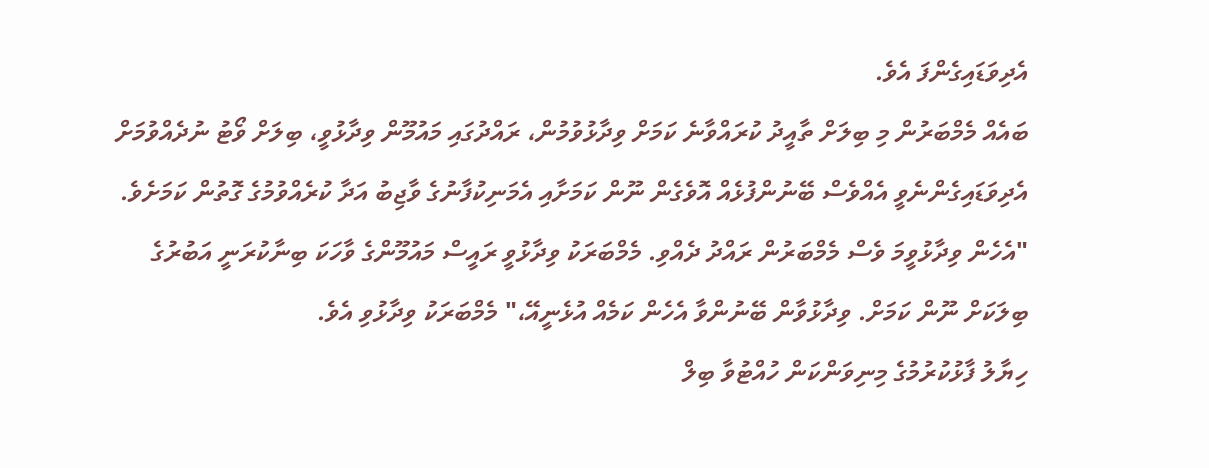އެދިވަޑައިގެންފަ އެވެ.
ބައެއް މެމްބަރުން މި ބިލަށް ތާއީދު ކުރައްވާނެ ކަމަށް ވިދާޅުވުމުން، ރައްދުގައި މައުމޫން ވިދާޅުވީ، ބިލަށް ވޯޓު ނުދެއްވުމަށް އެދިވަޑައިގެންނެވީ އެއްވެސް ބޭނުންފުޅެއް އޮވެގެން ނޫން ކަމަށާއި އެމަނިކުފާނުގެ ވާޖިބު އަދާ ކުރެއްވުމުގެ ގޮތުން ކަމަށެވެ.
"އެހެން ވިދާޅުވީމަ ވެސް މެމްބަރުން ރައްދު ދެއްވި. މެމްބަރަކު ވިދާޅުވީ ރައީސް މައުމޫންގެ ވާހަކަ ބިނާކުރަނީ އަބުރުގެ ބިލަކަށް ނޫން ކަމަށް. ވިދާޅުވާން ބޭނުންވާ އެހެން ކަމެއް އުޅެނީއޭ،" މެމްބަރަކު ވިދާޅުވި އެވެ.
ހިޔާލު ފާޅުކުރުމުގެ މިނިވަންކަން ހުއްޓުވާ ބިލް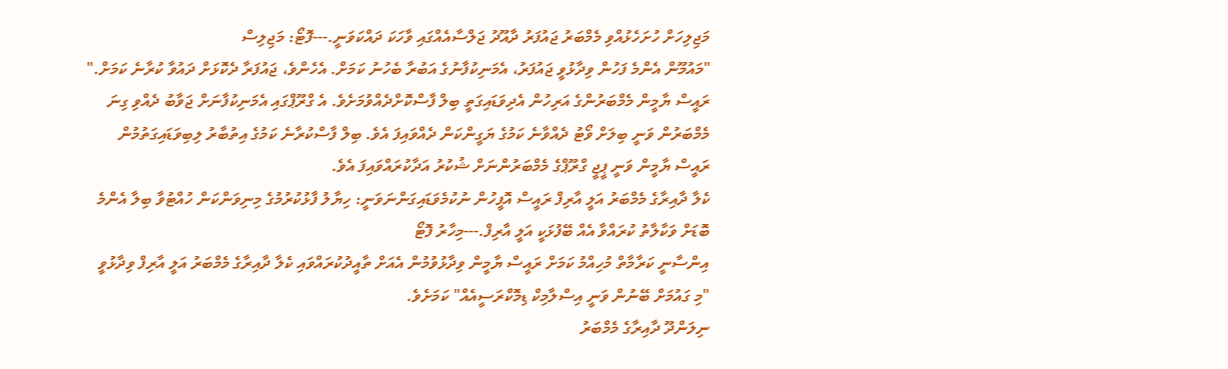މަޖިލިހަށް ހުށަހެޅުއްވި މެމްބަރު ޖައުފަރު ދާއޫދު ޖަލްސާއެއްގައި ވާހަކަ ދައްކަވަނީ.---ފޮޓޯ: މަޖިލިސް
"މައުމޫން އެންމެ ފަހުން ވިދާޅުވީ ޖައުފަރު، އެމަނިކުފާނުގެ އަބުރާ ބެހުނު ކަމަށް. އެހެންވެ، ޖައުފަރާ ދެކޮޅަށް ދައުވާ ކުރާނެ ކަމަށް."
ރައީސް ޔާމީން މެމްބަރުންގެ އަރިހުން އެދިވަޑައިގަތީ ބިލް ފާސްކޮށްދެއްވުމަށެވެ. އެ ގްރޫޕްގައި އެމަނިކުފާނަށް ޖަވާބު ދެއްވި ގިނަ މެމްބަރުން ވަނީ ބިލަށް ވޯޓު ދެއްވާނެ ކަމުގެ ޔަގީންކަން ދެއްވައިފަ އެވެ. ބިލް ފާސްކުރާނެ ކަމުގެ އިތުބާރު ލިބިވަޑައިގަތުމުން ރައީސް ޔާމީން ވަނީ ޕީޖީ ގްރޫޕްގެ މެމްބަރުންނަށް ޝުކުރު އަދާކުރައްވައިފަ އެވެ.
ކެލާ ދާއިރާގެ މެމްބަރު އަލީ އާރިފް ރައީސް އޮފީހުން ނުކުމެވަޑައިގަންނަވަނީ: ހިޔާލު ފާޅުކުރުމުގެ މިނިވަންކަން ހުއްޓުވާ ބިލާ އެންމެ ބޮޑަށް ވަކާލާތު ކުރައްވާ އެއް ބޭފުޅަކީ އަލީ އާރިފް.---މިހާރު ފޮޓޯ
އިންސާނީ ކަރާމާތް މުހިއްމު ކަމަށް ރައީސް ޔާމީން ވިދާޅުވުމުން އެއަށް ތާއީދުކުރައްވައި ކެލާ ދާއިރާގެ މެމްބަރު އަލީ އާރިފް ވިދާޅުވީ "މި ގައުމަށް ބޭނުން ވަނީ އިސްލާމިކް ޑިމޮކްރަސީއެއް" ކަމަށެވެ.
ނިލަންދޫ ދާއިރާގެ މެމްބަރު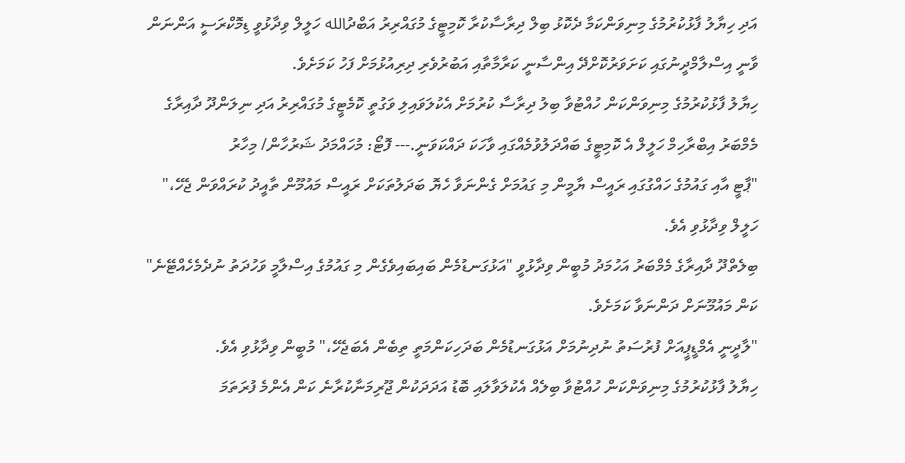އަދި ހިޔާލު ފާޅުކުރުމުގެ މިނިވަންކަމާ ދެކޮޅު ބިލް ދިރާސާކުރާ ކޮމިޓީގެ މުގައްރިރު އަބްދުالله ހަލީލް ވިދާޅުވީ ޑިމޮކްރަސީ އަންނަން ވާނީ އިސްލާމްދީނުގައި ކަށަވަރުކޮށްދޭ އިންސާނީ ކަރާމާތާއި އަބުރުވެރި ދިރިއުޅުމަށް ފަހު ކަމަށެވެ.
ހިޔާލު ފާޅުކުރުމުގެ މިނިވަންކަން ހުއްޓުވާ ބިލު ދިރާސާ ކުރުމަށް އެކުލަވައިލި ވަގުތީ ކޮމެޓީގެ މުގައްރިރު އަދި ނިލަންދޫ ދާއިރާގެ މެމްބަރު އިބްރާހިމް ހަލީލް އެ ކޮމިޓީގެ ބައްދަލުވުމެއްގައި ވާހަކަ ދައްކަވަނީ.--- ފޮޓޯ: މުހައްމަދު ޝަރުހާން/ މިހާރު
"ޕާޓީ އާއި ގައުމުގެ ހައްގުގައި ރައީސް ޔާމީން މި ގައުމަށް ގެންނަވާ ހެޔޮ ބަދަލުތަކަށް ރައީސް މައުމޫން ތާއީދު ކުރައްވަން ޖެހޭ،" ހަލީލް ވިދާޅުވި އެވެ.
ބިލެތްދޫ ދާއިރާގެ މެމްބަރު އަހުމަދު މުބީން ވިދާޅުވީ "އަޅުގަނޑުމެން ބައިބައިވެގެން މި ގައުމުގެ އިސްލާމީ ވަހުދަތު ނުދެމެހެއްޓޭނެ" ކަން މައުމޫނަށް ދަންނަވާ ކަމަށެވެ.
"ލާދީނީ އެމްޑީޕީއަށް ފުރުސަތު ނުދިނުމަށް އަޅުގަނޑުމެން ބަދަހިކަންމަތީ ތިބެން އެބަޖެހޭ،" މުބީން ވިދާޅުވި އެވެ.
ހިޔާލު ފާޅުކުރުމުގެ މިނިވަންކަން ހުއްޓުވާ ބިލެއް އެކުލަވާލައި ބޮޑު އަދަދަކުން ޖޫރިމަނާކުރާނެ ކަން އެންމެ ފުރަތަމަ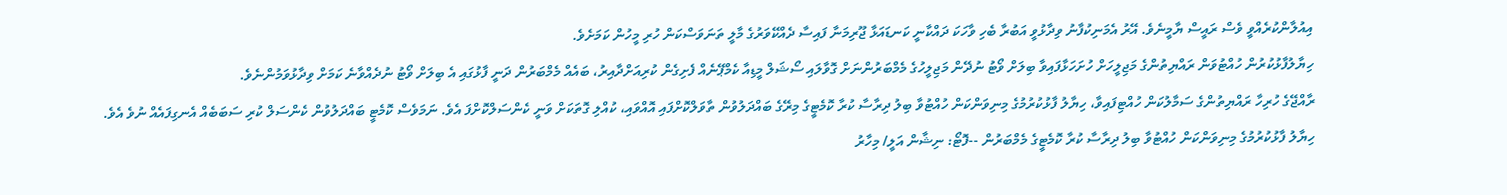އިއުލާންކުރެއްވީ ވެސް ރައީސް ޔާމީނެވެ. އޭރު އެމަނިކުފާނު ވިދާޅުވީ އަބުރާ ބެހި ވާހަކަ ދައްކާނީ ކަނޑައަޅާ ޖޫރިމަނާ ފައިސާ ދެއްކޭވަރުގެ މާލީ ތަނަވަސްކަން ހުރި މީހުން ކަމަށެވެ.
ހިޔާލުފާޅުކުރުން ހުއްޓުވަން ރައްޔިތުންގެ މަޖިލީހަށް ހުށަހަޅާފައިވާ ބިލަށް ވޯޓު ނުދޭން މަޖިލީހުގެ މެމްބަރުންނަށް ގޮވާލައި ސޯޝަލް މީޑިއާ ކެމްޕޭނެއް ފެށިގެން ކުރިއަށްދާއިރު، ބައެއް މެމްބަރުން ދަނީ ފާޅުގައި އެ ބިލަށް ވޯޓު ނުދެއްވާނެ ކަމަށް ވިދާޅުވަމުންނެވެ.
ރާއްޖޭގެ ހުރިހާ ރައްޔިތުންގެ ސަމާލުކަން ހުއްޓިފައިވާ، ހިޔާލު ފާޅުކުރުމުގެ މިނިވަންކަން ހުއްޓުވާ ބިލު ދިރާސާ ކުރާ ކޮމެޓީގެ މިރޭގެ ބައްދަލުވުން ތާވަލްކޮށްފައި އޮއްވައި، ކުއްލި ގޮތަކަށް ވަނީ ކެންސަލްކޮށްފަ އެވެ. ނަމަވެސް ކޮމެޓީ ބައްދަލުވުން ކެންސަލް ކުރި ސަބަބެއް އެނގިފައެއް ނުވެ އެވެ.
ހިޔާލު ފާޅުކުރުމުގެ މިނިވަންކަން ހުއްޓުވާ ބިލު ދިރާސާ ކުރާ ކޮމެޓީގެ މެމްބަރުން --ފޮޓޯ: ނިޝާން އަލީ/ މިހާރު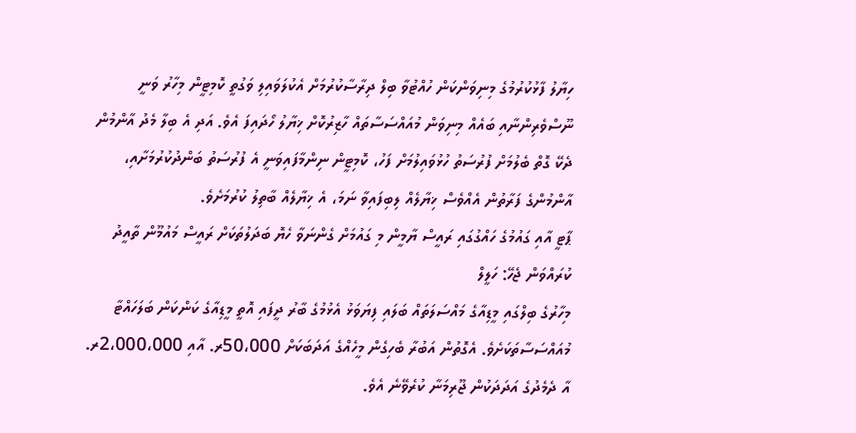ހިޔާލު ފާޅުކުރުމުގެ މިނިވަންކަން ހުއްޓުވާ ބިލް ދިރާސާކުރުމަށް އެކުލަވައިލި ވަގުތީ ކޮމިޓީން މިހާރު ވަނީ ނޫސްވެރިންނާއި ބައެއް މިނިވަން މުއައްސަސާތައް ހާޒިރުކޮށް ޚިޔާލު ހޯދައިފަ އެވެ. އަދި އެ ބިލާ މެދު އާންމުން ދެކޭ ގޮތް ބެލުމަށް ފުރުސަތު ހުޅުވައިލުމަށް ފަހު، ކޮމިޓީން ނިންމާފައިވަނީ އެ ފުރުސަތު ބަންދުކުރުމަށާއި، އާންމުންގެ ފަރާތުން އެއްވެސް ޚިޔާލެއް ލިބިފައިވާ ނަމަ، އެ ޚިޔާލެއް ބާތިލު ކުރުމަށެވެ.
ޕާޓީ އާއި ގައުމުގެ ހައްގުގައި ރައީސް ޔާމީން މި ގައުމަށް ގެންނަވާ ހެޔޮ ބަދަލުތަކަށް ރައީސް މައުމޫން ތާއީދު ކުރައްވަން ޖެހޭ: ހަލީލް
މިހާރުގެ ބިލްގައި މީޑިއާގެ މައްސަލަތައް ބަލައި ފިޔަވަޅު އެޅުމުގެ ބާރު ދީފައި އޮތީ މީޑިއާގެ ކަންކަން ބަލަހައްޓާ މުއައްސަސާތަކަށެވެ. އެގޮތުން އަބުރާ ބެހިގެން މީހެއްގެ އަދަބަކަށް 50،000ރ. އާއި 2،000،000ރ. އާ ދެމެދުގެ އަދަދަކުން ޖޫރިމަނާ ކުރެވޭނެ އެވެ.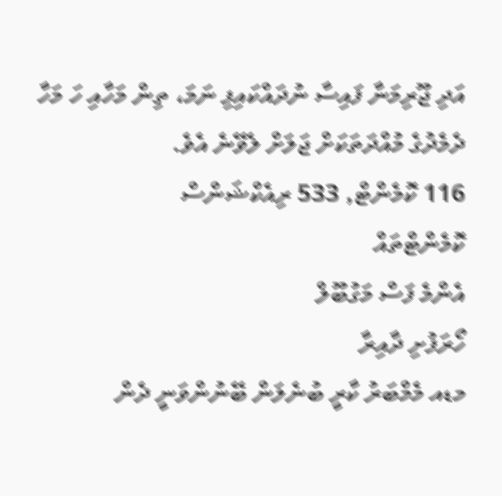އަދި ޖޫރިމަނާ ފައިސާ ނުދައްކައިފި ނަމަ، ތިން މަހާއި ހަ މަހާ ދެމެދުގެ މުއްދަތަކަށް ޖަލަށް ލެވޭނެ އެވެ.
116 ކޮމެންޓް, 533 ރިއެކްޝަންސް
ކޮމެންޓްތައް
އެންމެ ފަސް މަގުބޫލް
ހޯރަފުށި ދާއިރާ
މޑއ މެމްބަރު ކާރީ ބުނެލަން ބޭނުންވަނީ ދެން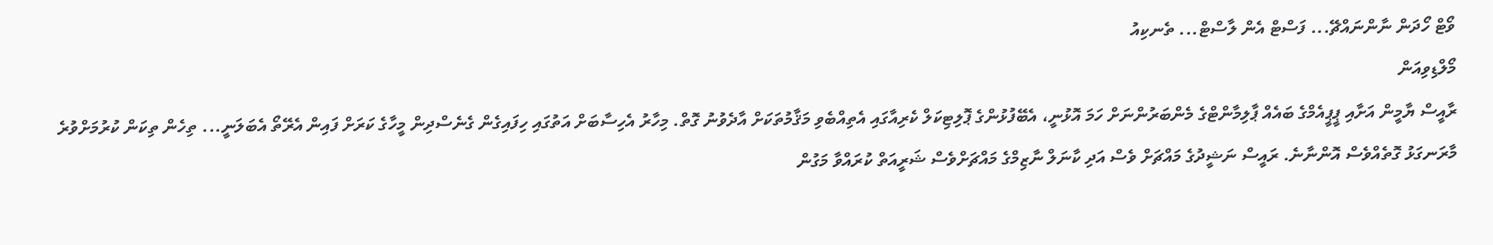ވޯޓް ހޯދަން ނާންނައްޗޭ... ފަސްޓް އެން ލާސްޓް... ތެނކިއު
މޯލްޑިވިއަން
ރާއީސް ޔާމީން އަށާއި ޕީޕީއެމްގެ ބައެއް ޕާލިމާންޓްގެ މެންބަރުންނަށް ހަމަ އޮޅުނީ، އެބޭފުޅުންގެ ޕޮލިޓިކަލް ކެރިއާގައި އެތިއްބެވި މަޤާމުތަކަށް އާދެވުނު ގޮތް. މިހާރު އެހިސާބަށް އަތުގައި ހިފައިގެން ގެނެސްދިން މީހާގެ ކަރަށް ފައިން އެރޭތޯ އެބަލަނީ... ތިހެން ތިކަން ކުރުމަށްވުރެ މާރަނގަޅު ގޮތެއްވެސް އޮންނާނެ. ރައީސް ނަޝީދުގެ މައްޗަށް ވެސް އަދި ކާނަލް ނާޒިމްގެ މައްޗަށްވެސް ޝަރީއަތް ކުރައްވާ މަގުން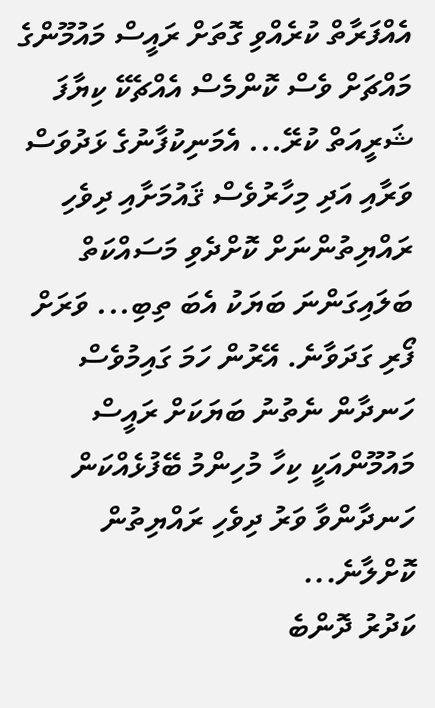އެއްފަރާތް ކުރެއްވި ގޮތަށް ރައީސް މައުމޫންގެ މައްޗަށް ވެސް ކޮންމެސް އެއްޗެކޭ ކިޔާފަ ޝަރީއަތް ކުރޭ... އެމަނިކުފާނުގެ ޅަދުވަސް ވަރާއި އަދި މިހާރުވެސް ޤައުމަށާއި ދިވެހި ރައްޔިތުންނަށް ކޮށްދެވި މަސައްކަތް ބަލައިގަންނަ ބަޔަކު އެބަ ތިބި... ވަރަށް ފޯރި ގަދަވާނެ. އޭރުން ހަމަ ގައިމުވެސް ހަނދާން ނެތުނު ބަޔަކަށް ރައީސް މައުމޫންއަކީ ކިހާ މުހިންމު ބޭފުޅެއްކަން ހަނދާންވާ ވަރު ދިވެހި ރައްޔިތުން ކޮށްލާނެ...
ކަދުރު ދޮންބެ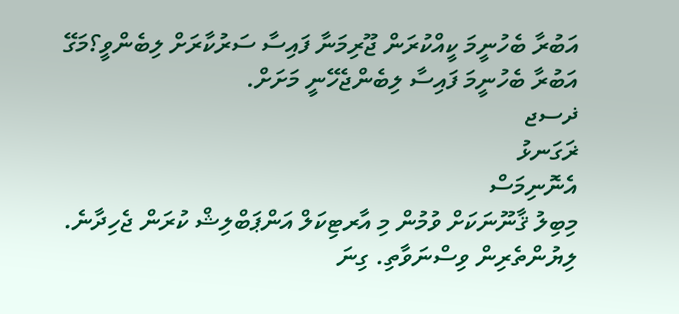އަބުރާ ބެހުނީމަ ކީއްކުރަން ޖޫރިމަނާ ފައިސާ ސަރުކާރަށް ލިބެންވީ؟މަގޭ އަބުރާ ބެހުނީމަ ފައިސާ ލިބެންޖެހޭނީ މަށަށް.
ޛސޖ
ޜަގަނޅު
އެނޮނިމަސް
މިބިލު ޤާނޫނަކަށް ވުމުން މި އާރޓިކަލް އަންޕަބްލިޝް ކުރަން ޖެހިދާނެ. ލިޔުންތެރިން ވިސްނަވާތި. ގިނަ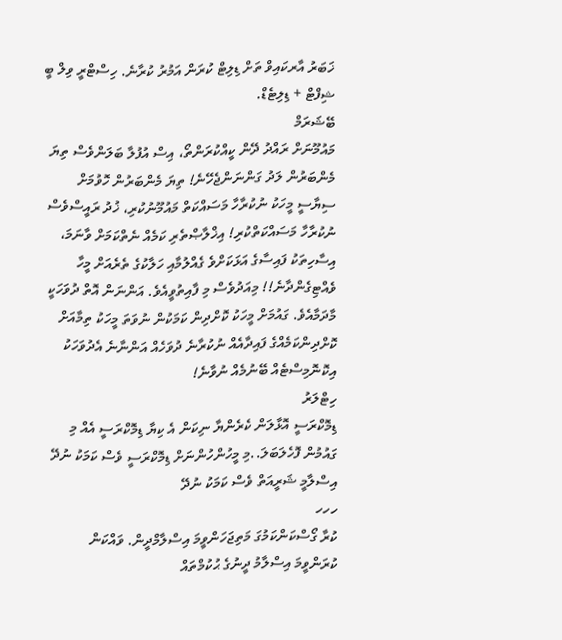ޚަބަރު އާރކައިވް ތަށް ޑިލިޓް ކުރަން އަމުރު ކުރާނެ. ހިސްޓްރީ ވިލް ބީ ޝިފްޓް + ޑިލިޓެޑް.
ބޭޝަރަމް
މައުމޫނަށް ރައްދު ދޭން ކީއްކުރަންތޯ، އިސް އުފުލާ ބަލަންވެސް ތިޔަ މެންބަރުން ލަދު ގަންނަންޖެހޭނެ! ތިޔަ މެންބަރުން ހޮވުމަށް ސިޔާސީ މީހަކު ނުކުރާހާ މަސައްކަތް މައުމޫނުކުރި، ޚުދު ރައީސްވެސް ނުކުރާހާ މަސައްކަތްކުރި! އިޚްލާޞްތެރި ކަމެއް ނެތްކަމަށް ވާނަމަ، އިސާހިތަކު ފައިސާގެ އަޅަކަށްވެ ގެއްލުމާއި ހަލާކުގެ ތެރެއަށް މީހާ ވެއްޓިގެންދާނެ!! މިއަދުވެސް މި ފާއިތުވީއެވެ. އަންނަން އޮތް ދުވަހަކީ މާދަމާއެވެ. ގައުމަށް މީހަކު ކޮށްދިން ކަމަކުން ނުވަތަ މީހަކު ތިމާއަށް ކޮށްދިންކަމެއްގެ ފައިދާއެއް ނުކުރާނެ ދުވަހެއް އަންނާނެ އެދުވަހަކު އިކޮނޮމިސްޓެއް ބޭނުމެއް ނުވާނެ!
ހިޓްލަރު
ޑިމޮކްރަސީ އޮޅާލަން ކެރެންޔާ ނިކަން އެ ކިޔާ ޑިމޮކްރަސީ އެއް މި ގައުމުން ފޮހެލަބަލަ..މި މީހުންހުންނަށް ޑިމޮކްރަސީ ވެސް ކަމަކު ނުދޭ އިސްލާމީ ޝަރީއަތް ވެސް ކަމަކު ނުދޭ
ހހހ
ކުރާ ގޯސްކަންކަމުގަ މަތިޖަހަންވީމަ އިސްލާމްދީން. ވައްކަން ކުރަންވީމަ އިސްލާމު ދީނުގެ ޙުކުމްތައް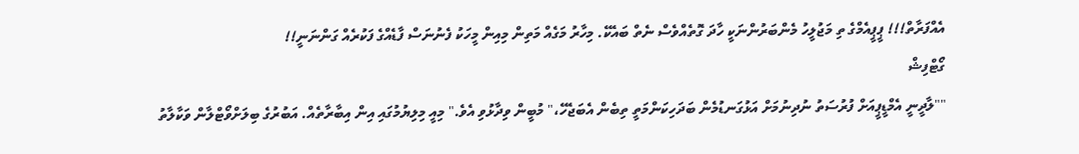އެއްފަރާތް!!! ޕީޕީއެމްގެ ތި މަޖުލީހު މެންބަރުންނަކީ ހާދަ ގޮތެއްވެސް ނެތް ބައެކޭ. މިހާރު މަގެއް މަތިން މިއިން މީހަކު ފެނުނަސް ފާޑެއްގެ ފަކުރެއް ގަންނަނީ!!
ގޯޓްފިޝް
""ލާދީނީ އެމްޑީޕީއަށް ފުރުސަތު ނުދިނުމަށް އަޅުގަނޑުމެން ބަދަހިކަންމަތީ ތިބެން އެބަޖެހޭ،" މުބީން ވިދާޅުވި އެވެ." މިއީ މިލިޔުމުގައި އިން އިބާރާތެއް. އަބުރުގެ ބިލަށްވޯޓްލާން ވަކާލާތު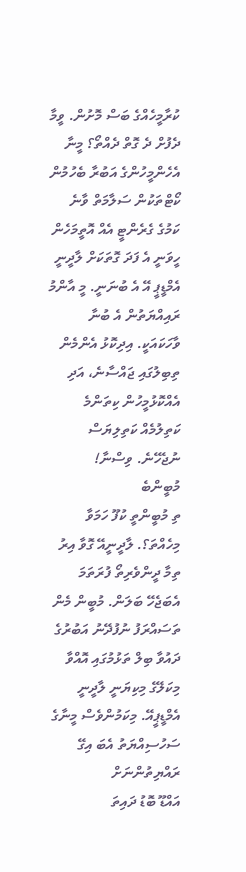ކުރާމީހެއްގެ ބަސް މޮށުން. ވީމާ ދެފުށް ދެ ގޮތް ދެއްތޯ؟ މީނާ އެހެންމީހުންގެ އަބުރާ ބެހުމުން ކޯޓްތަކުން ސަލާމަތް ވާނެ ކަމުގެ ގެރެންޓީ އެއް އޮތީމަހެން ހީވަނީ އެ ފަދަ ގޮތަކަށް ލާދީނީ އެމްޑީޕީ އޭ އެ ބުނަނީ. މީ އާންމު ރައިއްޔަތުން އެ ބުނާ ވާހަކައަކީ. އިދިކޮޅު އެންމެން ތިބިލުގައި ޖައްސާނެ، އަދި އެއްކޮޅުމީހުން ކިތަންމެ ކަތިލުމެއް ކަތިލިޔަސް ނުޖެހޭނެ. ވިސްނާ!
މުބީންބެ
ތި މުބީންތީ ކުފޫ ހަމަވާ މިހެއްތަ؟. ލާދީނީއޭ ގޮވާ އިރު ތިމާ ދީންވެރިތޯ ފުރަތަމަ އެބަޖެހޭ ބަލަން. މުބީން މެން ތަސައްރަފު ނުފުދޭނު އަބުރުގެ ދައުވާ ބިލް ތަޅުމުގައި އޮއްވާ މިކަލޭގެ މިކިޔަނީ ލާދީނީ އެމްޑީޕީއޭ. މިކަމުންވެސް މީނާގެ ސަހުސިއްޔަތު އެބަ އިގޭ ރައްޔިތުންނަށް
އައްޑޫ ބޮޑު ދައިތަ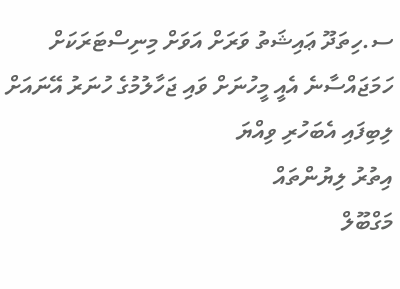ސ.ހިތަދޫ ޢައިޝަތު ވަރަށް އަވަށް މިނިސްޓަރަކަށް ހަމަޖައްސާނެ އެއީ މީހުނަށް ވައި ޖަހާލުމުގެ ހުނަރު އޭނައަށް ލިބިފައި އެބަހުރި ވިއްޔަ
އިތުރު ލިޔުންތައް
މަގްބޫލް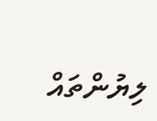ލިޔުންތައް